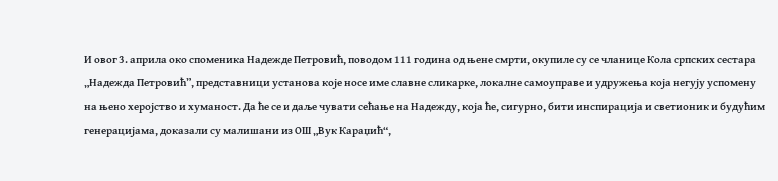И овог 3. априла око споменика Надежде Петровић, поводом 111 година од њене смрти, окупиле су се чланице Кола српских сестара „Надежда Петровић”, представници установа које носе име славне сликарке, локалне самоуправе и удружења која негују успомену на њено херојство и хуманост. Да ће се и даље чувати сећање на Надежду, која ће, сигурно, бити инспирација и светионик и будућим генерацијама, доказали су малишани из ОШ „Вук Караџић“,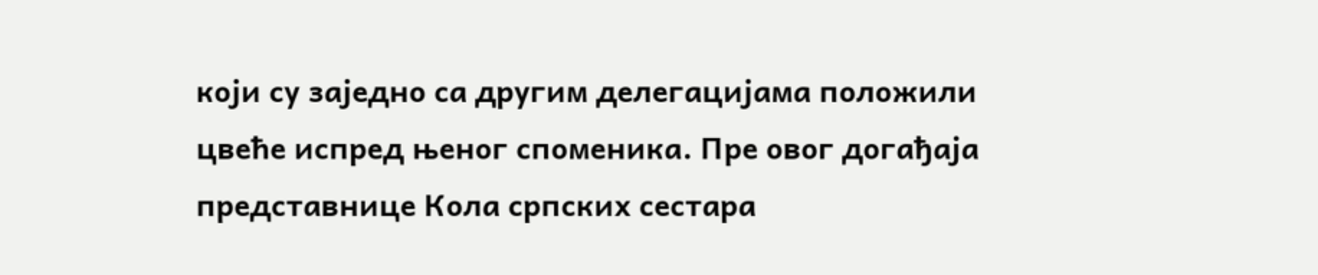који су заједно са другим делегацијама положили цвеће испред њеног споменика. Пре овог догађаја представнице Кола српских сестара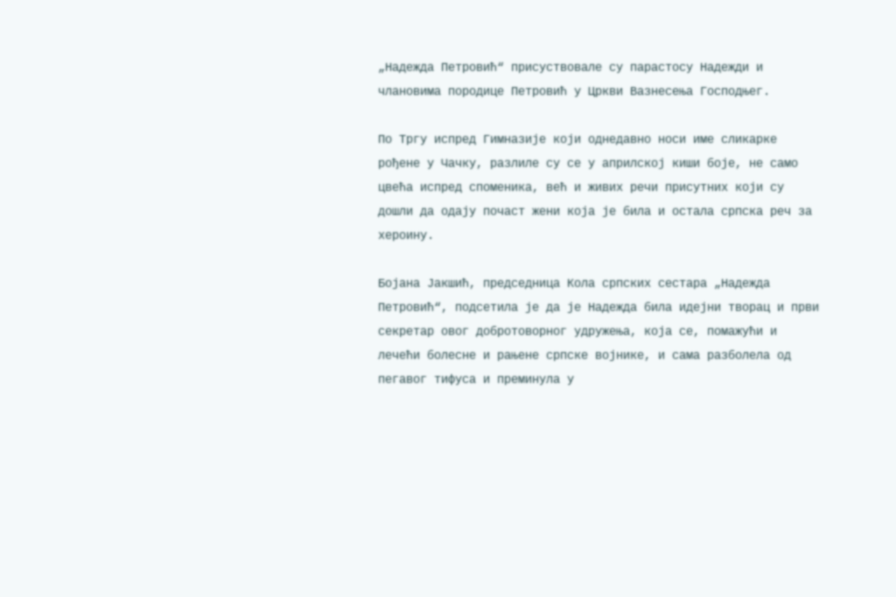„Надежда Петровић“ присуствовале су парастосу Надежди и члановима породице Петровић у Цркви Вазнесења Господњег.

По Тргу испред Гимназије који однедавно носи име сликарке рођене у Чачку, разлиле су се у априлској киши боје, не само цвећа испред споменика, већ и живих речи присутних који су дошли да одају почаст жени која је била и остала српска реч за хероину.

Бојана Јакшић, председница Кола српских сестара „Надежда Петровић“, подсетила је да је Надежда била идејни творац и први секретар овог добротоворног удружења, која се, помажући и лечећи болесне и рањене српске војнике, и сама разболела од пегавог тифуса и преминула у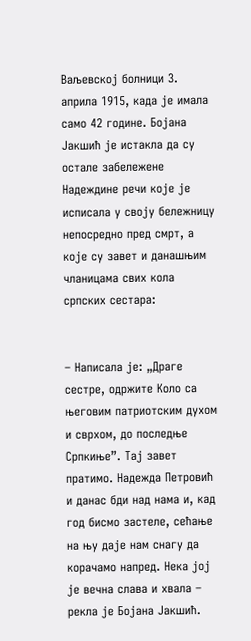Ваљевској болници 3. априла 1915, када је имала само 42 године. Бојана Јакшић је истакла да су остале забележене Надеждине речи које је исписала у своју бележницу непосредно пред смрт, а које су завет и данашњим чланицама свих кола српских сестара:


– Написала је: „Драге сестре, одржите Коло са његовим патриотским духом и сврхом, до последње Српкиње”. Тај завет пратимо. Надежда Петровић и данас бди над нама и, кад год бисмо застеле, сећање на њу даје нам снагу да корачамо напред. Нека јој је вечна слава и хвала – рекла је Бојана Јакшић.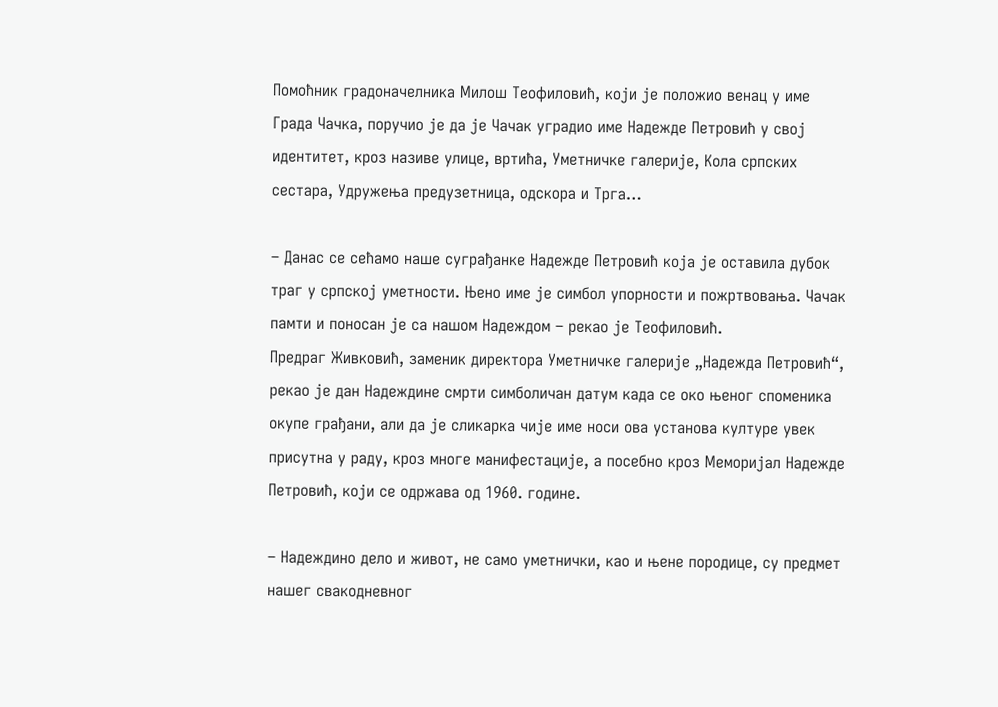Помоћник градоначелника Милош Теофиловић, који је положио венац у име Града Чачка, поручио је да је Чачак уградио име Надежде Петровић у свој идентитет, кроз називе улице, вртића, Уметничке галерије, Кола српских сестара, Удружења предузетница, одскора и Трга…

– Данас се сећамо наше суграђанке Надежде Петровић која је оставила дубок траг у српској уметности. Њено име је симбол упорности и пожртвовања. Чачак памти и поносан је са нашом Надеждом – рекао је Теофиловић.
Предраг Живковић, заменик директора Уметничке галерије „Надежда Петровић“, рекао је дан Надеждине смрти симболичан датум када се око њеног споменика окупе грађани, али да је сликарка чије име носи ова установа културе увек присутна у раду, кроз многе манифестације, а посебно кроз Меморијал Надежде Петровић, који се одржава од 1960. године.

– Надеждино дело и живот, не само уметнички, као и њене породице, су предмет нашег свакодневног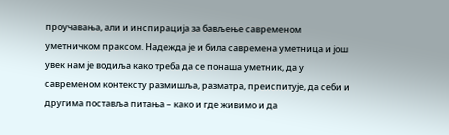проучавања, али и инспирација за бављење савременом уметничком праксом. Надежда је и била савремена уметница и још увек нам је водиља како треба да се понаша уметник, да у савременом контексту размишља, разматра, преиспитује, да себи и другима поставља питања – како и где живимо и да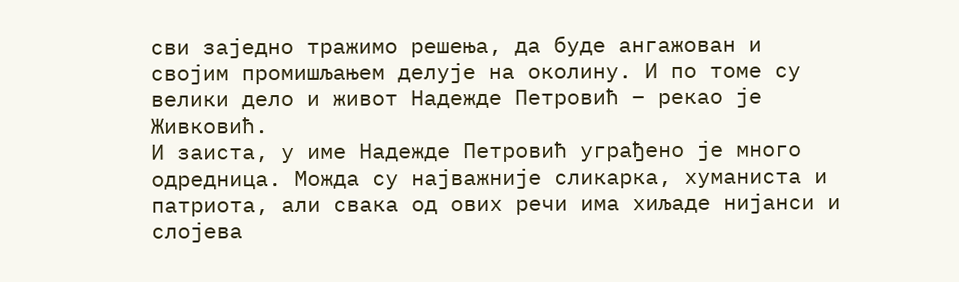сви заједно тражимо решења, да буде ангажован и својим промишљањем делује на околину. И по томе су велики дело и живот Надежде Петровић – рекао је Живковић.
И заиста, у име Надежде Петровић уграђено је много одредница. Можда су најважније сликарка, хуманиста и патриота, али свака од ових речи има хиљаде нијанси и слојева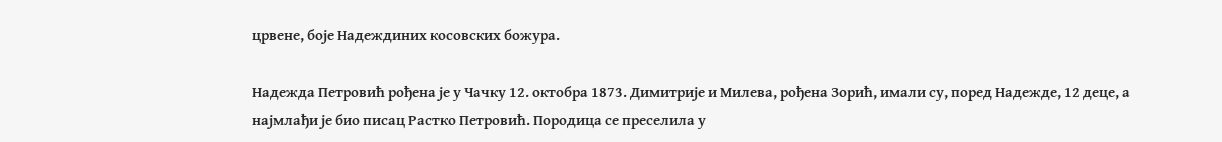црвене, боје Надеждиних косовских божура.

Надежда Петровић рођена је у Чачку 12. октобра 1873. Димитрије и Милева, рођена Зорић, имали су, поред Надежде, 12 деце, а најмлађи је био писац Растко Петровић. Породица се преселила у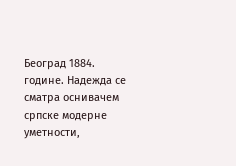Београд 1884. године. Надежда се сматра оснивачем српске модерне уметности,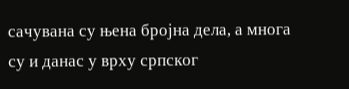сачувана су њена бројна дела, а многа су и данас у врху српског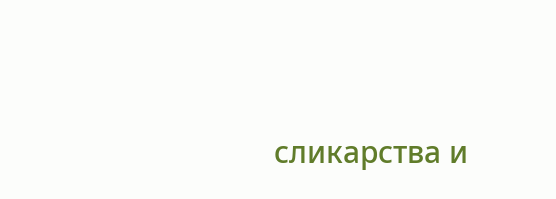сликарства и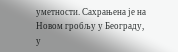уметности. Сахрањена је на Новом гробљу у Београду, у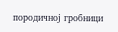породичној гробници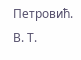Петровић.
В. Т.